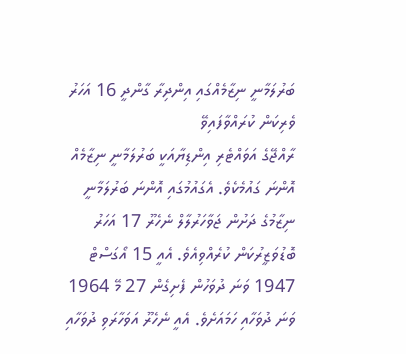ބަރުލަމާނީ ނިޒާމެއްގައި އިންދިރާ ގާންދީ 16 އަހަރު ވެރިކަން ކުރައްވާފައިވޭ
ރާއްޖޭގެ އަވައްޓެރި އިންޑިޔާއަކީ ބަރުލަމާނީ ނިޒާމެއް އޮންނަ ގައުމެކެވެ. އެގައުމުގައި އޮންނަ ބަރުލަމާނީ ނިޒާމުގެ ދަށުން ޖަވާހަރުލާލް ނެހެރޫ 17 އަހަރު ބޮޑުވަޒީރުކަން ކުރެއްވިއެވެ. އެއީ 15 އޯގަސްޓް 1947 ވަނަ ދުވަހުން ފެށިގެން 27 މޭ 1964 ވަނަ ދުވަހާއި ހަމައަށެވެ. އެއީ ނެހެރޫ އަވަހާރަވި ދުވަހާއި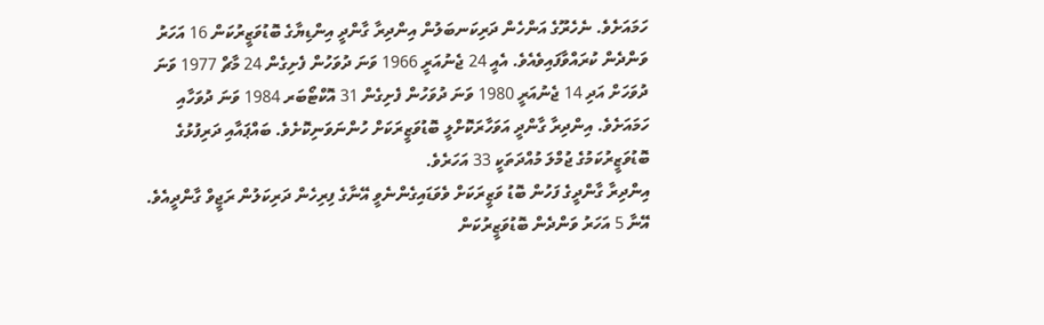ހަމައަށެވެ. ނެހެރޫގެ އަންހެން ދަރިކަނބަލުން އިންދިރާ ގާންދީ އިންޑިޔާގެ ބޮޑުވަޒީރުކަން 16 އަހަރު ވަންދެން ކުރައްވާފައިވެއެވެ. އެއީ 24 ޖެނުއަރީ 1966 ވަނަ ދުވަހުން ފެށިގެން 24 މާޗް 1977 ވަނަ ދުވަހަށް އަދި 14 ޖެނުއަރީ 1980 ވަނަ ދުވަހުން ފެށިގެން 31 އޮކްޓޯބަރ 1984 ވަނަ ދުވަހާއި ހަމައަށެވެ. އިންދިރާ ގާންދީ އަވަހާރަކޮށްލީ ބޮޑުވަޒީރަކަށް ހުންނަވަނިކޮށެވެ. ބައްޕައާއި ދަރިފުޅުގެ ބޮޑުވަޒީރުކަމުގެ ޖުމްލަ މުއްދަތަކީ 33 އަހަރެވެ.
އިންދިރާ ގާންދީގެ ފަހުން ބޮޑު ވަޒީރަކަށް ވެވަޑައިގެންނެވީ އޭނާގެ ފިރިހެން ދަރިކަލުން ރަޖީވް ގާންދީއެވެ. އޭނާ 5 އަހަރު ވަންދެން ބޮޑުވަޒީރުކަން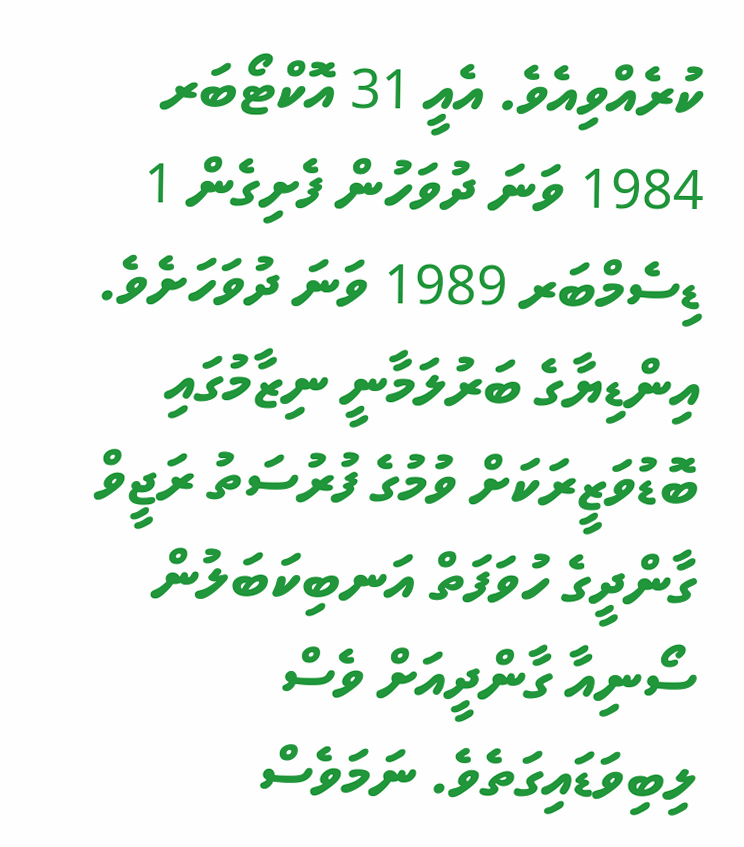ކުރެއްވިއެވެ. އެއީ 31 އޮކްޓޯބަރ 1984 ވަނަ ދުވަހުން ފެށިގެން 1 ޑިސެމްބަރ 1989 ވަނަ ދުވަހަށެވެ.
އިންޑިޔާގެ ބަރުލަމާނީ ނިޒާމުގައި ބޮޑުވަޒީރަކަށް ވުމުގެ ފުރުސަތު ރަޖީވް ގާންދީގެ ހުވަފަތް އަނބިކަބަލުން ސޯނިއާ ގާންދީއަށް ވެސް ލިބިވަޑައިގަތެވެ. ނަމަވެސް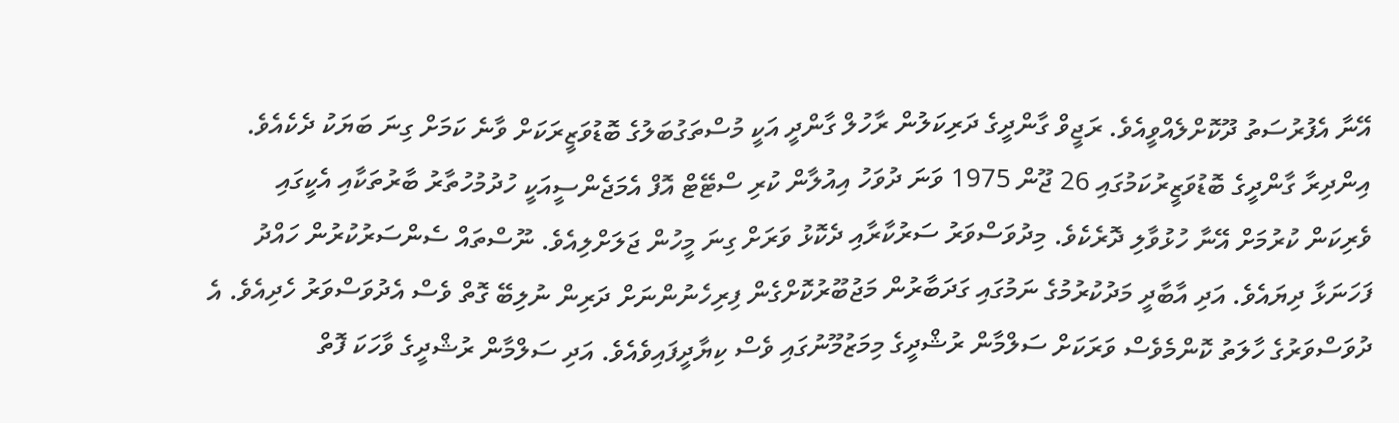އޭނާ އެފުރުސަތު ދޫކޮށްލެއްވީއެވެ. ރަޖީވް ގާންދީގެ ދަރިކަލުން ރާހުލް ގާންދީ އަކީ މުސްތަގުބަލުގެ ބޮޑުވަޒީރަކަށް ވާނެ ކަމަށް ގިނަ ބަޔަކު ދެކެއެވެ.
އިންދިރާ ގާންދީގެ ބޮޑުވަޒީރުކަމުގައި 26 ޖޫން 1975 ވަނަ ދުވަހު އިއުލާން ކުރި ސްޓޭޓް އޮފް އެމަޖެންސީއަކީ ހުދުމުހުތާރު ބާރުތަކާއި އެކީގައި ވެރިކަން ކުރުމަށް އޭނާ ހުޅުވާލި ދޮރެކެވެ. މިދުވަސްވަރު ސަރުކާރާއި ދެކޮޅު ވަރަށް ގިނަ މީހުން ޖަލަށްލިއެވެ. ނޫސްތައް ސެންސަރުކުރުން ހައްދު ފަހަނަޅާ ދިޔައެވެ. އަދި އާބާދީ މަދުކުރުމުގެ ނަމުގައި ގަދަބާރުން މަޖުބޫރުކޮށްގެން ފިރިހެނުންނަށް ދަރިން ނުލިބޭ ގޮތް ވެސް އެދުވަސްވަރު ހެދިއެވެ. އެ ދުވަސްވަރުގެ ހާލަތު ކޮންމެވެސް ވަރަކަށް ސަލްމާން ރުޝްދީގެ މިމަޒުމޫނުގައި ވެސް ކިޔާދީފައިވެއެވެ. އަދި ސަލްމާން ރުޝްދީގެ ވާހަކަ ފޮތް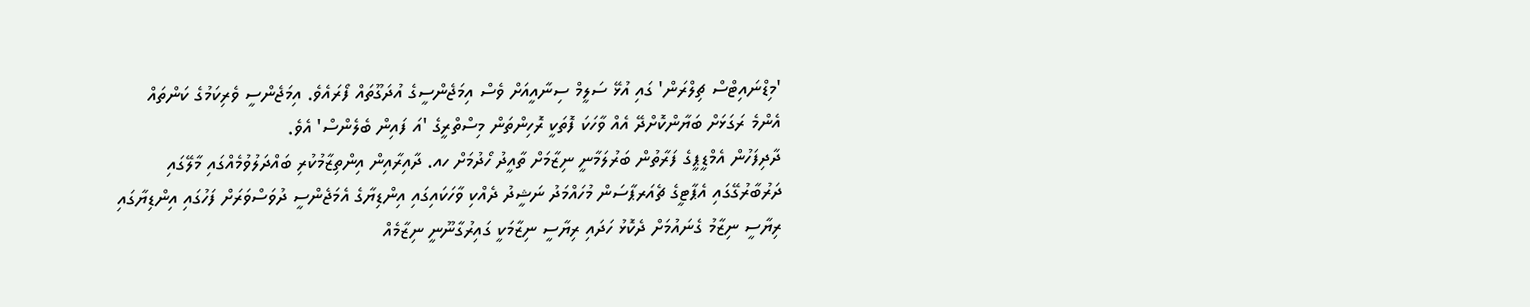'މިޑްނައިޓްސް ޗިލްރަން' ގައި އުޅޭ ސަލީމް ސިނާއީއަށް ވެސް އިމަޖެންސީގެ އުދަގޫތައް ފޯރައެވެ. އިމަޖެންސީ ވެރިކަމުގެ ކަންތައް އެންމެ ރަގަޅަށް ބަޔާންކޮށްދޭ އެއް ވާހަކަ ފޮތަކީ ރޮހިންތަން މިސްތްރީގެ 'އަ ފައިން ބެލެންސް' އެވެ.
ދާދިފަހުން އެމްޑީޕީގެ ފަރާތުން ބަރުލަމާނީ ނިޒާމަށް ތާއީދު ހޯދުމަށް ހއ. ދާއިރާއިން އިންތިޒާމުކުރި ބައްދަލުވުމެއްގައި މާލޭގައި ދަރުބާރުގޭގައި އެޕާޓީގެ ޗެއަރޕާސަން މުހައްމަދު ނަޝީދު ދެއްކި ވާހަކައިގައި އިންޑިޔާގެ އެމަޖެންސީ ދުވަސްވަރަށް ފަހުގައި އިންޑިޔާގައި ރިޔާސީ ނިޒާމު ގެނައުމަށް ދެކޮޅު ހަދައި ރިޔާސީ ނިޒާމަކީ ގައިރުގާނޫނީ ނިޒާމެއް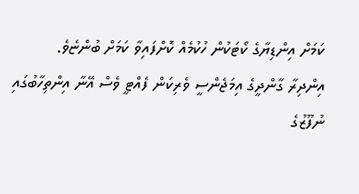ކަމަށް އިންޑިޔާގެ ކޯޓަކުން ހުކުމެއް ކޮށްފައިވާ ކަމަށް ބުންޏެވެ.
އިންދިރާ ގާންދީގެ އިމަޖެންސީ ވެރިކަން ފެއްޓީ ވެސް އޭނާ އިންތިހާބުގައި ނުފޫޒުގެ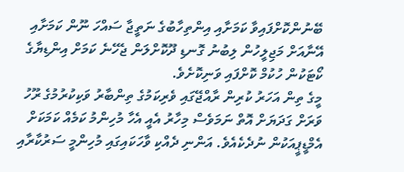ބޭނުންކޮށްފައިވާ ކަމަށާއި އިންތިހާބުގެ ނަތީޖާ ސައްހަ ނޫން ކަމަށާއި އޭނާއަށް މަޖިލީހުން ލިބުނު ގޮނޑި ދޫކޮށްލަން ޖެހޭނެ ކަމަށް އިންޑިޔާގެ ކޯޓަކުން ހުކުމް ކޮށްފައި ވަނިކޮށެވެ.
މީގެ ތިން އަހަރު ކުރިން ރާއްޖޭގައި ވެރިކަމުގެ ތިންބާރު ވަކިކުރުމުގެ ރޫހު ވަރަށް ގަދަޔަށް އޮތް ނަމަވެސް މިހާރު އެއީ އެހާ މުހިންމު ކަމެއް ކަމަކަށް އެމްޑީޕީއަކުން ނުދެކެއެވެ. އަންނި ދެއްކި ވާހަކައިގައި މުހިންމީ ސަރުކާރާއި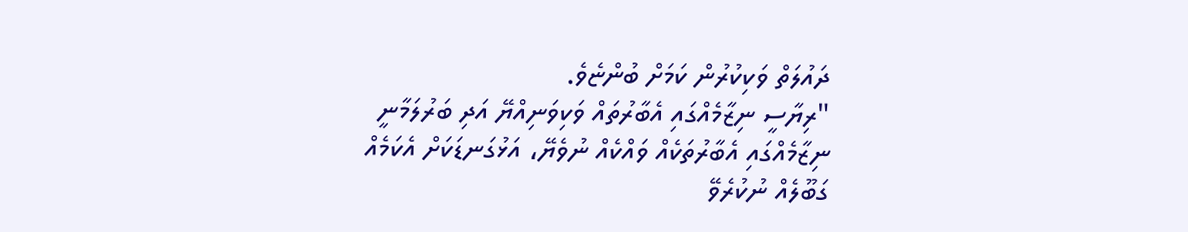ދައުލަތް ވަކިކުރުން ކަމަށް ބުންޏެވެ.
"ރިޔާސީ ނިޒާމެއްގައި އެބާރުތައް ވަކިވަނިއްޔޭ އަދި ބަރުލަމާނީ ނިޒާމެއްގައި އެބާރުތަކެއް ވައްކެއް ނުވެޔޭ، އަޅުގަނޑަކަށް އެކަމެއް ގަބޫލެއް ނުކުރެވޭ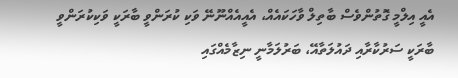އެއީ އިލްމީ ގޮތުންވެސް ބާތިލް ވާހަކައެއް، އެއީއެއްނޫނޭ ވަކި ކުރަންވީ ބާރަކީ ވަކިކުރަންވީ ބާރަކީ ސަރުކާރާއި ދައުލަތާއޭ، ބަރުލަމާނީ ނިޒާމެއްގައި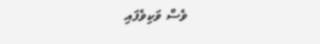ވެސް ވަކިވެފައި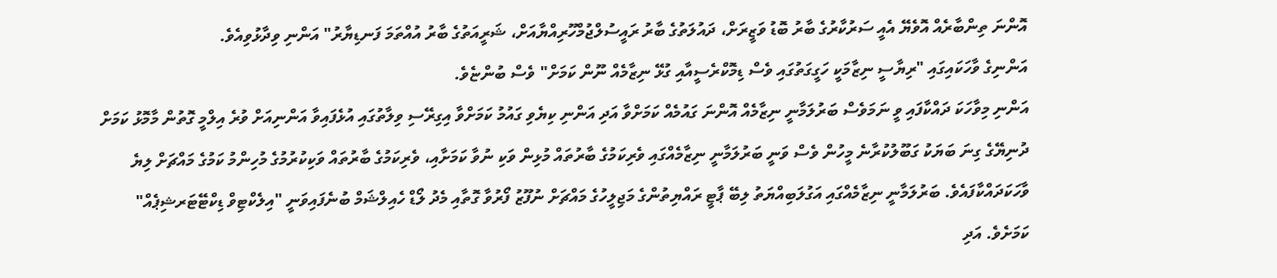އޮންނަ ތިންބާރެއް އޮވެޔޭ އެއީ ސަރުކާރުގެ ބާރު ބޮޑު ވަޒީރަށް، ދައުލަތުގެ ބާރު ރައީސުލްޖުމްހޫރިއްޔާއަށް، ޝަރީއަތުގެ ބާރު އުއްތަމަ ފަނޑިޔާރު" އަންނި ވިދާޅުވިއެވެ.
އަންނިގެ ވާހަކައިގައި "ރިޔާސީ ނިޒާމަކީ ހަގީގަތުގައި ވެސް ޑިމޮކްރެސީއާއި ގުޅޭ ނިޒާމެއް ނޫން ކަމަށް" ވެސް ބުންޏެވެ.
އަންނި މިވާހަކަ ދައްކާފައި ވީ ނަމަވެސް ބަރުލަމާނީ ނިޒާމެއް އޮންނަ ގައުމެއް ކަމަށްވާ އަދި އަންނި ކިޔެވި ގައުމު ކަމަށްވާ އިގިރޭސި ވިލާތުގައި އުޅެފައިވާ އަންނިއަށް ވުރެ އިލްމީ ގޮތުން މާމޮޅު ކަމަށް ދުނިޔޭގެ ގިނަ ބަޔަކު ގަބޫލުކުރާނެ މީހުން ވެސް ވަނީ ބަރުލަމާނީ ނިޒާމެއްގައި ވެރިކަމުގެ ބާރުތައް މުޅިން ވަކި ނުވާ ކަމަށާއި، ވެރިކަމުގެ ބާރުތައް ވަކިކުރުމުގެ މުހިންމު ކަމުގެ މައްޗަށް ލިޔެ ވާހަކަދައްކާފައެވެ. ބަރުލަމާނީ ނިޒާމެއްގައި އަގުލަބިއްޔަތު ލިބޭ ޕާޓީ ރައްޔިތުންގެ މަޖިލީހުގެ މައްޗަށް ނުފޫޒު ފޯރުވާ ގޮތާއި މެދު ލޯޑް ހެއިލްޝަމް ބުނެފައިވަނީ "އިލެކްޓިވް ޑިކްޓޭޓަރޝިޕެއް" ކަމަށެވެ. އަދި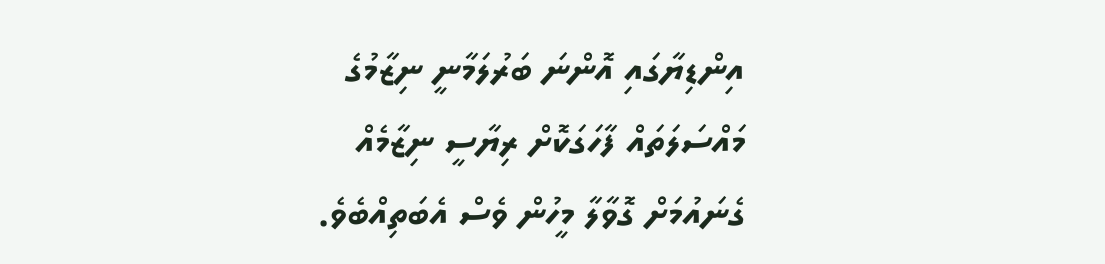އިންޑިޔާގައި އޮންނަ ބަރުލަމާނީ ނިޒާމުގެ މައްސަލަތައް ފާހަގަކޮށް ރިޔާސީ ނިޒާމެއް ގެނައުމަށް ގޮވާލާ މީހުން ވެސް އެބަތިއްބެވެ.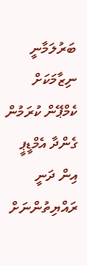ބަރުލަމާނީ ނިޒާމަކަށް ކެމްޕޭން ކުރަމުން ގެންދާ އެމްޑީޕީ އިން ދަނީ ރައްޔިތުންނަށް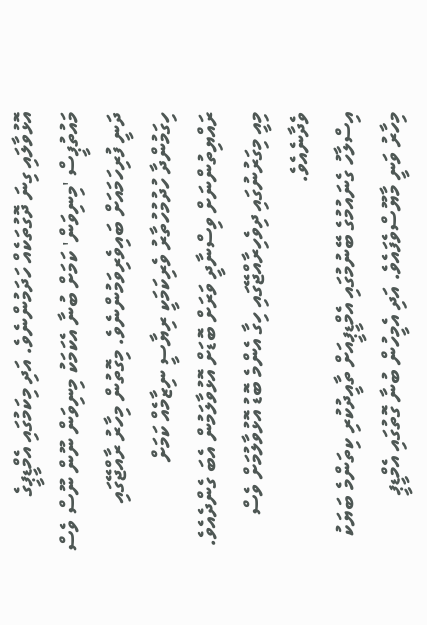އޮޅުވާލައި ގިނަ ދޮގުތަކެއް ހަދަމުންނެވެ. އަދި މިކަމުގައި އެމްޑީޕީގެ މައުތުޕީސް 'މިނިވަން' ކަމަށް ބުނާ އެކަމަކު މިނިވަން ނޫން ނޫސް ވެސް ދަނީ ފުރިހަމައަށް ބައިވެރިވަމުންނެވެ. މިގޮތުން މިހާރު ރާއްޖޭގައި ހިގަމުންދާ ހުދުމުހުތާރު ވެރިކަމަކީ ރިޔާސީ ނިޒާމެއް ކަމަށް ރައްޔިތުންނަށް ވިސްނާދީ ވަރަށް ބޮޑަށް އޮޅުވާލަމުން އެބަ ގެންދެއެވެ. މިއީ މިގަރުނުގައި ދިވެހިރާއްޖޭގައި ހިގާ އެންމެ ބޮޑު އޮޅުވާލުމަށް ވެސް ވެދާނެއެވެ.
އިސްލާހު ގެނައުމުގެ ބޭނުމުގައި އެމްޑީޕީއަށް ތާއީދުކުރި ކިތަންމެ ބަޔަކު މިހާރު ވަނީ މާޔޫސްވެފައެވެ. އަދި އެމީހުން ބުނާ ގޮތުގައި އެމްޑީޕީ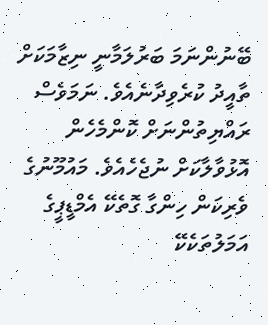ބޭނުންނަމަ ބަރުލަމާނީ ނިޒާމަކަށް ތާއީދު ކުރެވިދާނެއެވެ. ނަމަވެސް ރައްޔިތުންނަށް ކޮންމެހެން އޮޅުވާލާކަށް ނުޖެހެއެވެ. މައުމޫނުގެ ވެރިކަން ހިންގާ ގޮތެކޭ އެމްޑީޕީގެ އަމަލުތަކެކޭ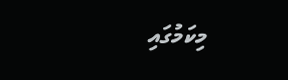މިކަމުގައި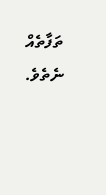ތަފާތެއް ނެތެވެ.